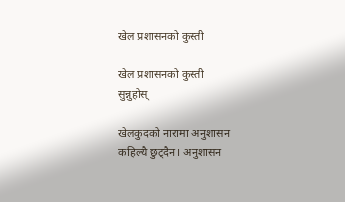खेल प्रशासनको कुस्ती

खेल प्रशासनको कुस्ती
सुन्नुहोस्

खेलकुदको नारामा अनुशासन कहिल्यै छुट्दैन। अनुशासन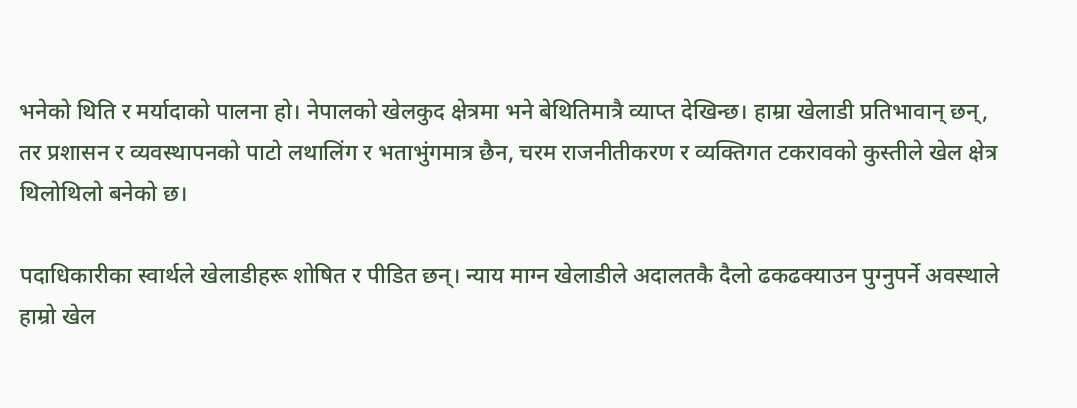भनेको थिति र मर्यादाको पालना हो। नेपालको खेलकुद क्षेत्रमा भने बेथितिमात्रै व्याप्त देखिन्छ। हाम्रा खेलाडी प्रतिभावान् छन्, तर प्रशासन र व्यवस्थापनको पाटो लथालिंग र भताभुंगमात्र छैन, चरम राजनीतीकरण र व्यक्तिगत टकरावको कुस्तीले खेल क्षेत्र थिलोथिलो बनेको छ।

पदाधिकारीका स्वार्थले खेलाडीहरू शोषित र पीडित छन्। न्याय माग्न खेलाडीले अदालतकै दैलो ढकढक्याउन पुग्नुपर्ने अवस्थाले हाम्रो खेल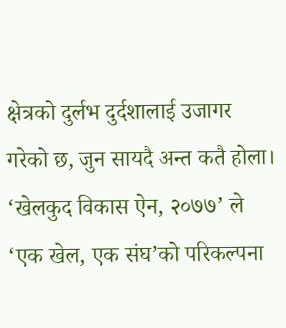क्षेत्रको दुर्लभ दुर्दशालाई उजागर गरेको छ, जुन सायदै अन्त कतै होला। ‘खेलकुद विकास ऐन, २०७७’ ले ‘एक खेल, एक संघ’को परिकल्पना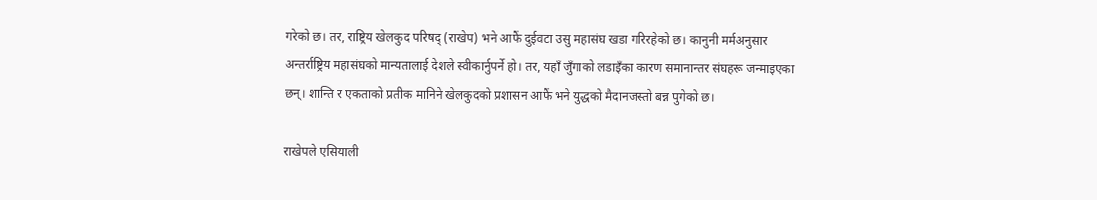गरेको छ। तर, राष्ट्रिय खेलकुद परिषद् (राखेप) भने आफैं दुईवटा उसु महासंघ खडा गरिरहेको छ। कानुनी मर्मअनुसार अन्तर्राष्ट्रिय महासंघको मान्यतालाई देशले स्वीकार्नुपर्ने हो। तर, यहाँ जुँगाको लडाइँका कारण समानान्तर संघहरू जन्माइएका छन्। शान्ति र एकताको प्रतीक मानिने खेलकुदको प्रशासन आफैं भने युद्धको मैदानजस्तो बन्न पुगेको छ।

राखेपले एसियाली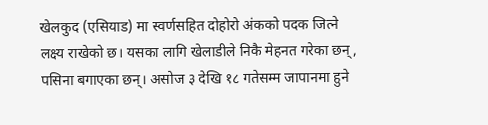खेलकुद (एसियाड) मा स्वर्णसहित दोहोरो अंकको पदक जित्ने लक्ष्य राखेको छ। यसका लागि खेलाडीले निकै मेहनत गरेका छन्, पसिना बगाएका छन्। असोज ३ देखि १८ गतेसम्म जापानमा हुने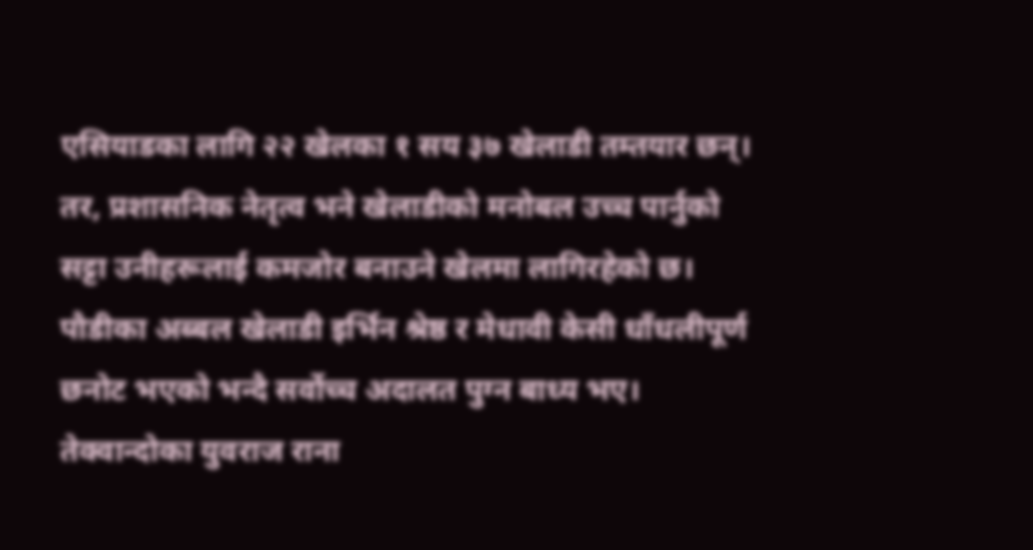एसियाडका लागि २२ खेलका १ सय ३७ खेलाडी तम्तयार छन्। तर, प्रशासनिक नेतृत्व भने खेलाडीको मनोबल उच्च पार्नुको सट्टा उनीहरूलाई कमजोर बनाउने खेलमा लागिरहेको छ। पौडीका अब्बल खेलाडी इर्भिन श्रेष्ठ र मेधावी केसी धाँधलीपूर्ण छनोट भएको भन्दै सर्वोच्च अदालत पुग्न बाध्य भए। तेक्वान्दोका युवराज राना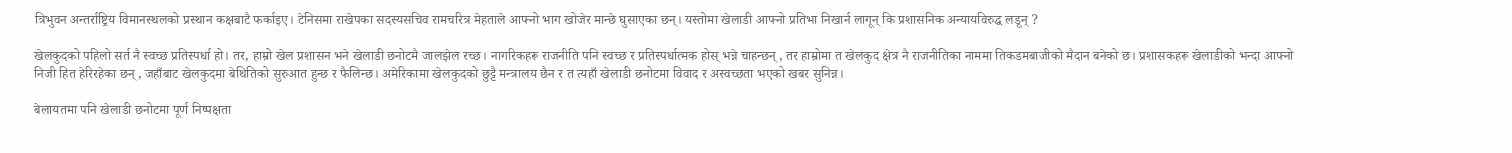त्रिभुवन अन्तर्राष्ट्रिय विमानस्थलको प्रस्थान कक्षबाटै फर्काइए। टेनिसमा राखेपका सदस्यसचिव रामचरित्र मेहताले आफ्नो भाग खोजेर मान्छे घुसाएका छन्। यस्तोमा खेलाडी आफ्नो प्रतिभा निखार्न लागून् कि प्रशासनिक अन्यायविरुद्ध लडून् ?

खेलकुदको पहिलो सर्त नै स्वच्छ प्रतिस्पर्धा हो। तर, हाम्रो खेल प्रशासन भने खेलाडी छनोटमै जालझेल रच्छ। नागरिकहरू राजनीति पनि स्वच्छ र प्रतिस्पर्धात्मक होस् भन्ने चाहन्छन्, तर हाम्रोमा त खेलकुद क्षेत्र नै राजनीतिका नाममा तिकडमबाजीको मैदान बनेको छ। प्रशासकहरू खेलाडीको भन्दा आफ्नो निजी हित हेरिरहेका छन्, जहाँबाट खेलकुदमा बेथितिको सुरुआत हुन्छ र फैलिन्छ। अमेरिकामा खेलकुदको छुट्टै मन्त्रालय छैन र त त्यहाँ खेलाडी छनोटमा विवाद र अस्वच्छता भएको खबर सुनिन्न।

बेलायतमा पनि खेलाडी छनोटमा पूर्ण निष्पक्षता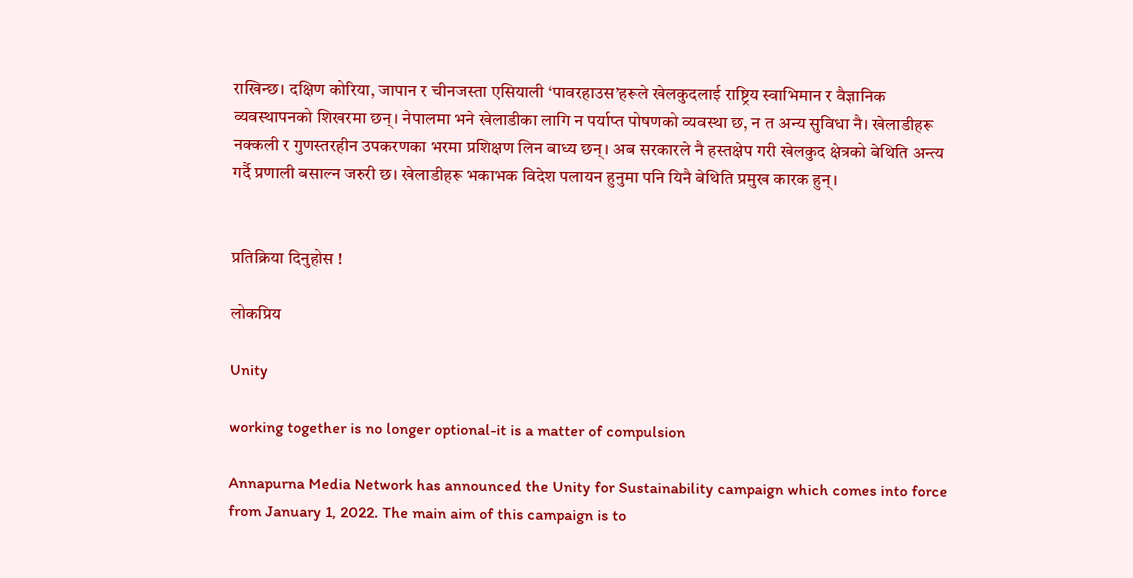राखिन्छ। दक्षिण कोरिया, जापान र चीनजस्ता एसियाली ‘पावरहाउस’हरूले खेलकुदलाई राष्ट्रिय स्वाभिमान र वैज्ञानिक व्यवस्थापनको शिखरमा छन्। नेपालमा भने खेलाडीका लागि न पर्याप्त पोषणको व्यवस्था छ, न त अन्य सुविधा नै। खेलाडीहरू नक्कली र गुणस्तरहीन उपकरणका भरमा प्रशिक्षण लिन बाध्य छन्। अब सरकारले नै हस्तक्षेप गरी खेलकुद क्षेत्रको बेथिति अन्त्य गर्दै प्रणाली बसाल्न जरुरी छ। खेलाडीहरू भकाभक विदेश पलायन हुनुमा पनि यिनै बेथिति प्रमुख कारक हुन्।


प्रतिक्रिया दिनुहोस !

लोकप्रिय

Unity

working together is no longer optional-it is a matter of compulsion

Annapurna Media Network has announced the Unity for Sustainability campaign which comes into force from January 1, 2022. The main aim of this campaign is to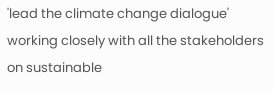'lead the climate change dialogue' working closely with all the stakeholders on sustainable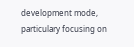development mode, particulary focusing on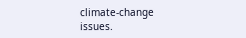climate-change issues.